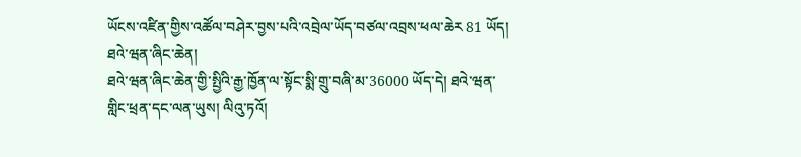ཡོངས་འཛིན་གྱིས་འཚོལ་བཤེར་བྱས་པའི་འབྲེལ་ཡོད་བཙལ་འབྲས་ཕལ་ཆེར 81 ཡོད།
ཐའེ་ཝན་ཞིང་ཆེན།
ཐའེ་ཝན་ཞིང་ཆེན་གྱི་སྤྱིའི་རྒྱ་ཁྱོན་ལ་སྟོང་སྨི་གྲུ་བཞི་མ་36000 ཡོད་དེ། ཐའེ་ཝན་གླིང་ཕྲན་དང་ལན་ཡུས། ལིའུ་ཏའོ།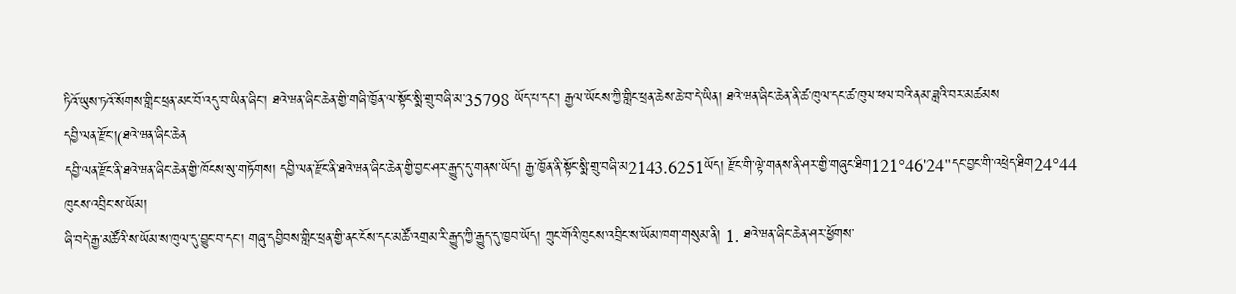ཏིའོ་ཡུས་ཏའོ་སོགས་གླིང་ཕྲན་མང་བོ་འདུ་བ་ཡིན་ཞིང་། ཐའེ་ཝན་ཞིང་ཆེན་གྱི་གཞི་ཁྱོན་ལ་སྟོང་སྨི་གྲུ་བཞི་མ་35798 ཡོད་པ་དང་། རྒྱལ་ཡོངས་ཀྱི་གླིང་ཕྲན་ཆེས་ཆེ་བ་དེ་ཡིན། ཐའེ་ཝན་ཞིང་ཆེན་ནི་ཚ་ཁུལ་དང་ཚ་ཁུལ་ཕལ་བའི་ནམ་ཟླའི་བར་མཚམས
དབྱི་ལན་རྫོང་།(ཐའེ་ཝན་ཞིང་ཆེན
དབྱི་ལན་རྫོང་ནི་ཐའེ་ཝན་ཞིང་ཆེན་གྱི་ཁོངས་སུ་གཏོགས། དབྱི་ལན་རྫོང་ནི་ཐའེ་ཝན་ཞིང་ཆེན་གྱི་བྱང་ཤར་རྒྱུད་དུ་གནས་ཡོད། རྒྱ་ཁྱོན་ནི་སྟོང་སྨི་གྲུ་བཞི་མ2143.6251ཡོད། རྫོང་གི་ལྟེ་གནས་ནི་ཤར་གྱི་གཞུང་ཐིག121°46'24"དང་བྱང་གི་འཕྲེད་ཐིག24°44
ཁུངས་འབྲིང་ས་ཡོམ།
ཞི་བདེ་རྒྱ་མཚོའི་ས་ཡོམ་ས་ཁུལ་དུ་བྱུང་བ་དང་། གཞུ་དབྱིབས་གླིང་ཕྲན་གྱི་ནང་ངོས་དང་མཚོ་འགྲམ་རི་རྒྱུད་ཀྱི་རྒྱུད་དུ་ཁྱབ་ཡོད། ཀྲུང་གོའི་ཁུངས་འབྲིང་ས་ཡོམ་ཁག་གསུམ་ནི། 1. ཐའེ་ཝན་ཞིང་ཆེན་ཤར་ཕྱོགས་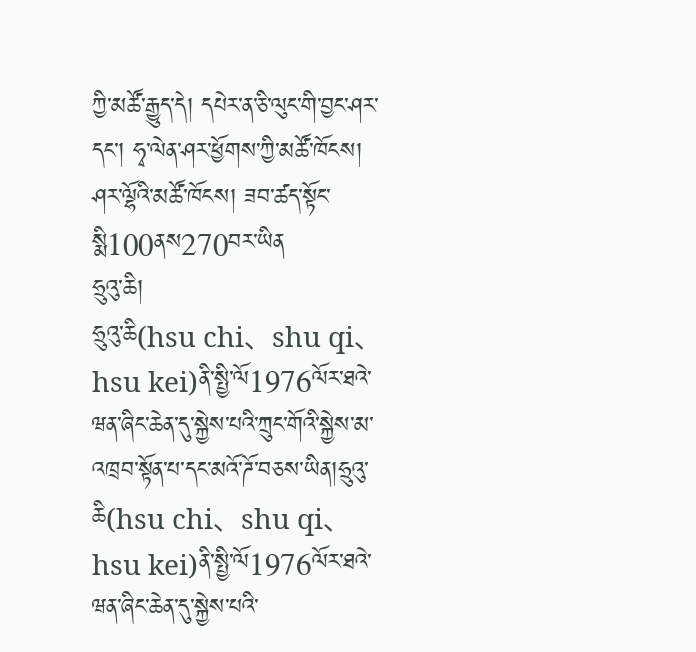ཀྱི་མཚོ་རྒྱུད་དེ། དཔེར་ན་ཅི་ལུང་གི་བྱང་ཤར་དང་། ཧྭ་ལེན་ཤར་ཕྱོགས་ཀྱི་མཚོ་ཁོངས། ཤར་ལྷོའི་མཚོ་ཁོངས། ཟབ་ཚད་སྟོང་སྨི100ནས270བར་ཡིན
ཧྲུའུ་ཆི།
ཧྲུའུ་ཆི(hsu chi、shu qi、hsu kei)ནི་སྤྱི་ལོ1976ལོར་ཐའེ་ཝན་ཞིང་ཆེན་དུ་སྐྱེས་པའི་ཀྲུང་གོའི་སྐྱེས་མ་འཁྲབ་སྟོན་པ་དང་མའོ་ཌོ་བཅས་ཡིན།ཧྲུའུ་ཆི(hsu chi、shu qi、hsu kei)ནི་སྤྱི་ལོ1976ལོར་ཐའེ་ཝན་ཞིང་ཆེན་དུ་སྐྱེས་པའི་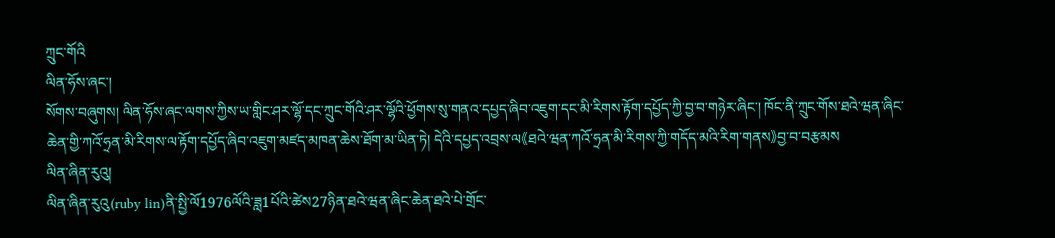ཀྲུང་གོའི
ལིན་ཧོས་ཞང་།
སོགས་བཞུགས། ལིན་ཧོས་ཞང་ལགས་ཀྱིས་ཡ་གླིང་ཤར་ལྷོ་དང་ཀྲུང་གོའི་ཤར་ལྷོའི་ཕྱོགས་སུ་གནའ་དཔྱད་ཞིབ་འཇུག་དང་མི་རིགས་རྟོག་དཔྱོད་ཀྱི་བྱ་བ་གཉེར་ཞིང་། ཁོང་ནི་ཀྲུང་གོས་ཐའེ་ཝན་ཞིང་ཆེན་གྱི་ཀའོ་ཧྲན་མི་རིགས་ལ་རྟོག་དཔྱོད་ཞིབ་འཇུག་མཛད་མཁན་ཆེས་ཐོག་མ་ཡིན་ཏེ། དེའི་དཔྱད་འབྲས་ལ《ཐའེ་ཝན་ཀའོ་ཧྲན་མི་རིགས་ཀྱི་གདོད་མའི་རིག་གནས》བྱ་བ་བརྩམས
ལིན་ཞིན་རུའུ།
ལིན་ཞིན་རུའུ(ruby lin)ནི་སྤྱི་ལོ1976ལོའི་ཟླ1པོའི་ཚེས27ཉིན་ཐའེ་ཝན་ཞིང་ཆེན་ཐའེ་པེ་གྲོང་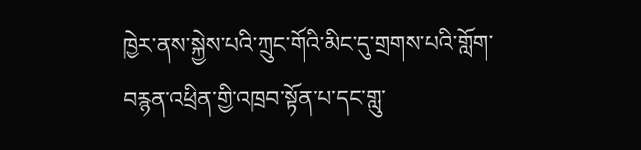ཁྱེར་ནས་སྐྱེས་པའི་ཀྲུང་གོའི་མིང་དུ་གྲགས་པའི་གློག་བརྙན་འཕྲིན་གྱི་འཁྲབ་སྟོན་པ་དང་གླུ་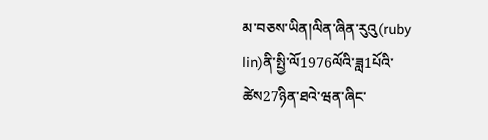མ་བཅས་ཡིན།ལིན་ཞིན་རུའུ(ruby lin)ནི་སྤྱི་ལོ1976ལོའི་ཟླ1པོའི་ཚེས27ཉིན་ཐའེ་ཝན་ཞིང་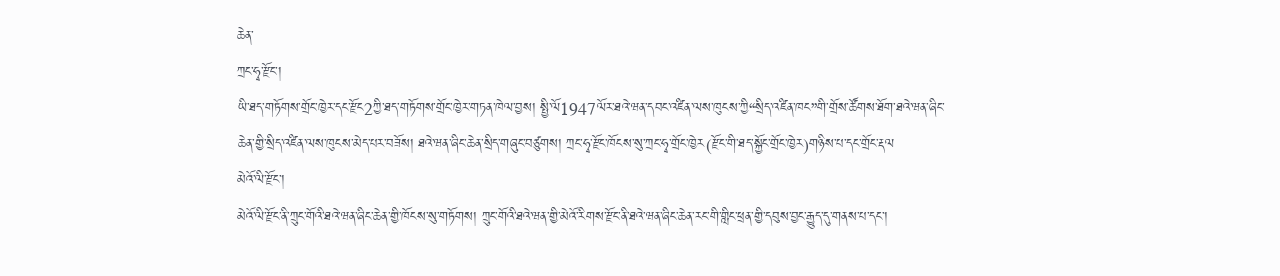ཆེན་
ཀྲང་ཧྭ་རྫོང་།
ཡི་ཐད་གཏོགས་གྲོང་ཁྱེར་དང་རྫོང2ཀྱི་ཐད་གཏོགས་གྲོང་ཁྱེར་གཏན་ཁེལ་བྱས། སྤྱི་ལོ1947ལོར་ཐའེ་ཝན་དབང་འཛིན་ལས་ཁུངས་ཀྱི“སྲིད་འཛིན་ཁང”གི་གྲོས་ཚོགས་ཐོག་ཐའེ་ཝན་ཞིང་ཆེན་གྱི་སྲིད་འཛིན་ལས་ཁུངས་མེད་པར་བཟོས། ཐའེ་ཝན་ཞིང་ཆེན་སྲིད་གཞུང་བཙུགས། ཀྲང་ཧྭ་རྫོང་ཁོངས་སུ་ཀྲང་ཧྭ་གྲོང་ཁྱེར(རྫོང་གི་ཐད་སྐྱོང་གྲོང་ཁྱེར)གཉིས་པ་དང་གྲོང་རྡལ
མེའོ་ལི་རྫོང་།
མེའོ་ལི་རྫོང་ནི་ཀྲུང་གོའི་ཐའེ་ཝན་ཞིང་ཆེན་གྱི་ཁོངས་སུ་གཏོགས། ཀྲུང་གོའི་ཐའེ་ཝན་གྱི་མེའོ་རིགས་རྫོང་ནི་ཐའེ་ཝན་ཞིང་ཆེན་རང་གི་གླིང་ཕྲན་གྱི་དབུས་བྱང་རྒྱུད་དུ་གནས་པ་དང་།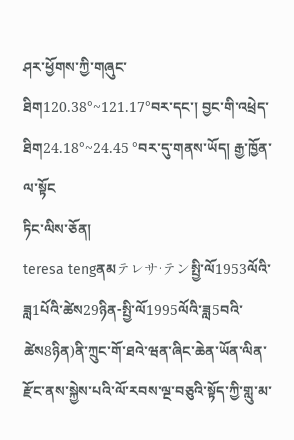ཤར་ཕྱོགས་ཀྱི་གཞུང་ཐིག120.38°~121.17°བར་དང་། བྱང་གི་འཕྲེད་ཐིག24.18°~24.45 °བར་དུ་གནས་ཡོད། རྒྱ་ཁྱོན་ལ་སྟོང
ཏིང་ལིས་ཅོན།
teresa tengནམテレサ·テンསྤྱི་ལོ1953ལོའི་ཟླ1པོའི་ཚེས29ཉིན-སྤྱི་ལོ1995ལོའི་ཟླ5བའི་ཚེས8ཉིན)ནི་ཀྲུང་གོ་ཐའེ་ཝན་ཞིང་ཆེན་ཡོན་ལིན་རྫོང་ནས་སྐྱེས་པའི་ལོ་རབས་ལྔ་བཅུའི་སྟོད་ཀྱི་གླུ་མ་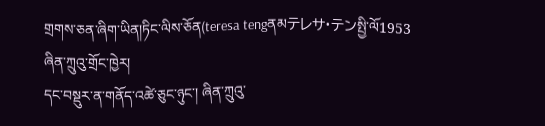གྲགས་ཅན་ཞིག་ཡིན།ཏིང་ལིས་ཅོན(teresa tengནམテレサ·テンསྤྱི་ལོ1953
ཞིན་ཀྲུའུ་གྲོང་ཁྱེར།
དང་བསྡུར་ན་གནོད་འཚེ་ཅུང་ཉུང་། ཞིན་ཀྲུའུ་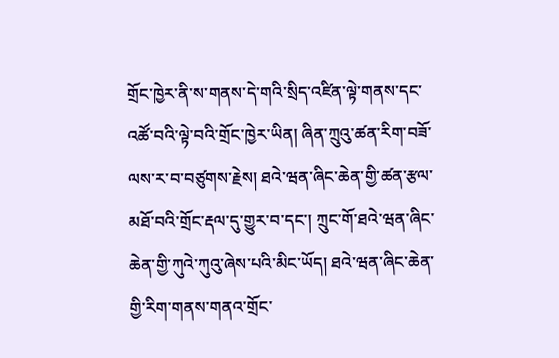གྲོང་ཁྱེར་ནི་ས་གནས་དེ་གའི་སྲིད་འཛིན་ལྟེ་གནས་དང་འཚོ་བའི་ལྟེ་བའི་གྲོང་ཁྱེར་ཡིན། ཞིན་ཀྲུའུ་ཚན་རིག་བཟོ་ལས་ར་བ་བཙུགས་རྗེས། ཐའེ་ཝན་ཞིང་ཆེན་གྱི་ཚན་རྩལ་མཐོ་བའི་གྲོང་རྡལ་དུ་གྱུར་བ་དང་། ཀྲུང་གོ་ཐའེ་ཝན་ཞིང་ཆེན་གྱི་ཀུའེ་ཀུའུ་ཞེས་པའི་མིང་ཡོད། ཐའེ་ཝན་ཞིང་ཆེན་གྱི་རིག་གནས་གནའ་གྲོང་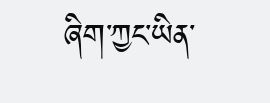ཞིག་ཀྱང་ཡིན་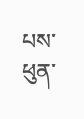པས་ཕུན་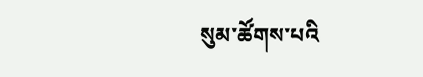སུམ་ཚོགས་པའི